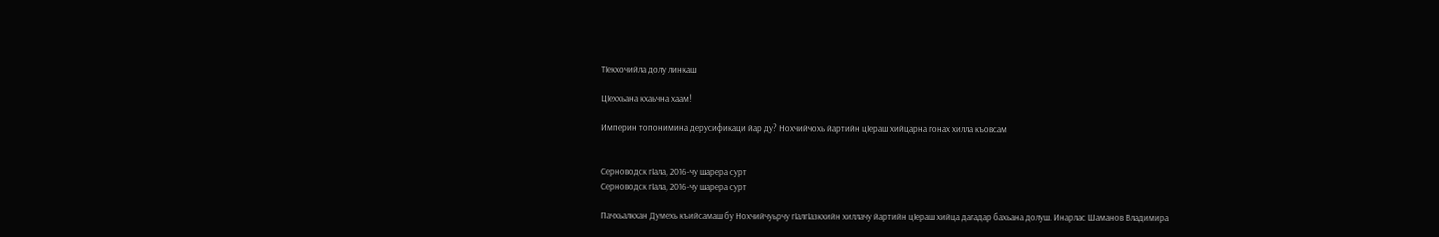ТIекхочийла долу линкаш

ЦIеххьана кхаьчна хаам!

Империн топонимина дерусификаци йар ду? Нохчийчохь йартийн цӀераш хийцарна гонах хилла къовсам


Серноводск гIала, 2016-чу шарера сурт
Серноводск гIала, 2016-чу шарера сурт

Пачхьалкхан Думехь къийсамаш бу Нохчийчуьрчу гIалгIазкхийн хиллачу йартийн цӀераш хийца дагадар бахьана долуш. Инарлас Шаманов Владимира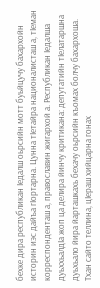бехке дира республикан Ӏедалш оьрсийн мотт буьйцучу бахархойн историн иэс дайъа гӀортарна. Цунна тIетайра националисташ а, тӀеман корреспонденташ а, православин жигархой а. Республикан Ӏедалша дуьххьалдIа жоп ца делира йинчу критикана: депутатийн тӀелатаршна дуьхьало йира йарташкахь бехачу оьрсийн къомах болчу бахархоша. Тхан сайто теллина, цIераш хийцарна гонах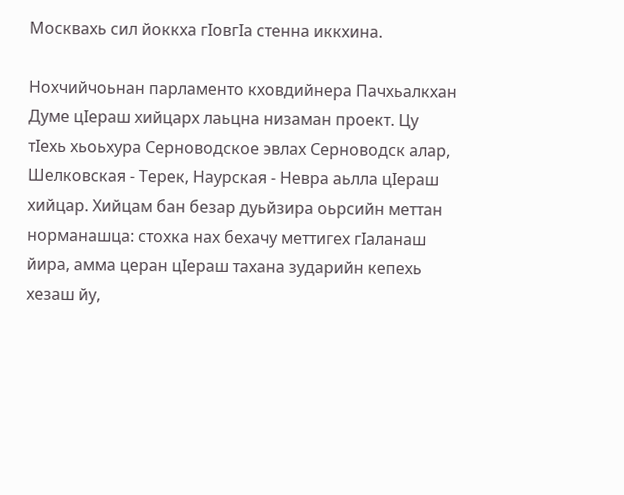Москвахь сил йоккха гIовгIа стенна иккхина.

Нохчийчоьнан парламенто кховдийнера Пачхьалкхан Думе цӀераш хийцарх лаьцна низаман проект. Цу тIехь хьоьхура Серноводское эвлах Серноводск алар, Шелковская - Терек, Наурская - Невра аьлла цӀераш хийцар. Хийцам бан безар дуьйзира оьрсийн меттан норманашца: стохка нах бехачу меттигех гIаланаш йира, амма церан цIераш тахана зударийн кепехь хезаш йу,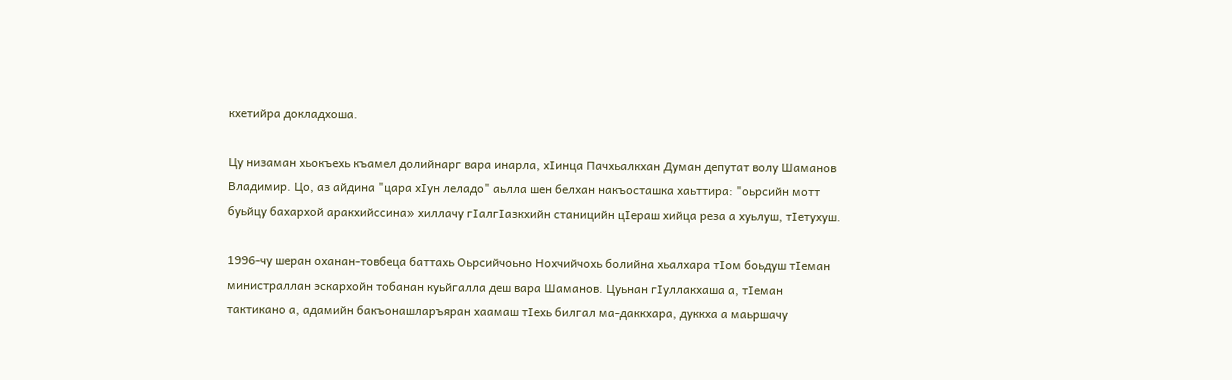кхетийра докладхоша.

Цу низаман хьокъехь къамел долийнарг вара инарла, хӀинца Пачхьалкхан Думан депутат волу Шаманов Владимир. Цо, аз айдина "цара хӀун леладо" аьлла шен белхан накъосташка хаьттира: "оьрсийн мотт буьйцу бахархой аракхийссина» хиллачу гIалгIазкхийн станицийн цIераш хийца реза а хуьлуш, тIетухуш.

1996-чу шеран оханан-товбеца баттахь Оьрсийчоьно Нохчийчохь болийна хьалхара тӀом боьдуш тӀеман министраллан эскархойн тобанан куьйгалла деш вара Шаманов. Цуьнан гӀуллакхаша а, тӀеман тактикано а, адамийн бакъонашларъяран хаамаш тӀехь билгал ма-даккхара, дуккха а маьршачу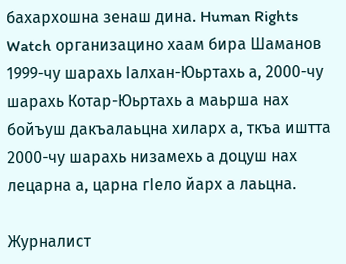бахархошна зенаш дина. Human Rights Watch организацино хаам бира Шаманов 1999-чу шарахь Ӏалхан-Юьртахь а, 2000-чу шарахь Котар-Юьртахь а маьрша нах бойъуш дакъалаьцна хиларх а, ткъа иштта 2000-чу шарахь низамехь а доцуш нах лецарна а, царна гӀело йарх а лаьцна.

Журналист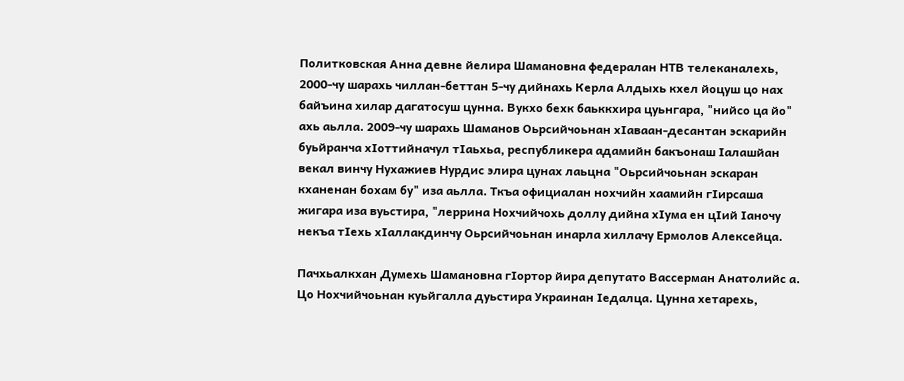Политковская Анна девне йелира Шамановна федералан НТВ телеканалехь, 2000-чу шарахь чиллан-беттан 5-чу дийнахь Керла Алдыхь кхел йоцуш цо нах байъина хилар дагатосуш цунна. Вукхо бехк баьккхира цуьнгара, "нийсо ца йо" ахь аьлла. 2009-чу шарахь Шаманов Оьрсийчоьнан хӀаваан-десантан эскарийн буьйранча хӀоттийначул тӀаьхьа, республикера адамийн бакъонаш Iалашйан векал винчу Нухажиев Нурдис элира цунах лаьцна "Оьрсийчоьнан эскаран кханенан бохам бу" иза аьлла. Ткъа официалан нохчийн хаамийн гӀирсаша жигара иза вуьстира, "леррина Нохчийчохь доллу дийна хIума ен цIий Iаночу некъа тIехь хIаллакдинчу Оьрсийчоьнан инарла хиллачу Ермолов Алексейца.

Пачхьалкхан Думехь Шамановна гӀортор йира депутато Вассерман Анатолийс а. Цо Нохчийчоьнан куьйгалла дуьстира Украинан Ӏедалца. Цунна хетарехь,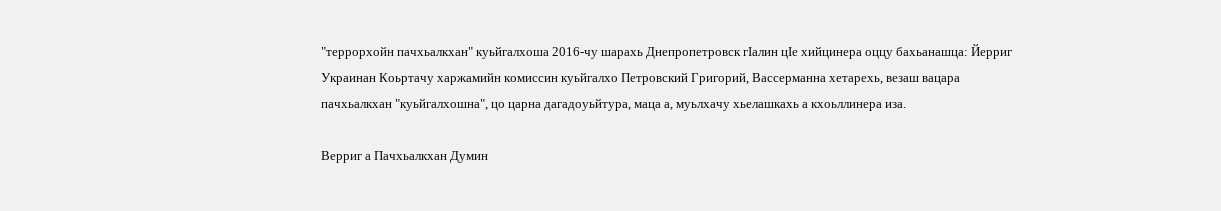"террорхойн пачхьалкхан" куьйгалхоша 2016-чу шарахь Днепропетровск гӀалин цӀе хийцинера оццу бахьанашца: Йерриг Украинан Коьртачу харжамийн комиссин куьйгалхо Петровский Григорий, Вассерманна хетарехь, везаш вацара пачхьалкхан "куьйгалхошна", цо царна дагадоуьйтура, маца а, муьлхачу хьелашкахь а кхоьллинера иза.

Верриг а Пачхьалкхан Думин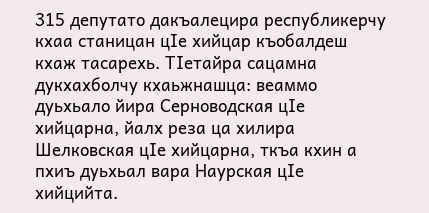315 депутато дакъалецира республикерчу кхаа станицан цӀе хийцар къобалдеш кхаж тасарехь. ТIетайра сацамна дукхахболчу кхаьжнашца: веаммо дуьхьало йира Серноводская цӀе хийцарна, йалх реза ца хилира Шелковская цӀе хийцарна, ткъа кхин а пхиъ дуьхьал вара Наурская цӀе хийцийта.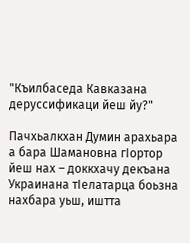"Къилбаседа Кавказана деруссификаци йеш йу?"

Пачхьалкхан Думин арахьара а бара Шамановна гӀортор йеш нах – доккхачу декъана Украинана тӀелатарца боьзна нахбара уьш, иштта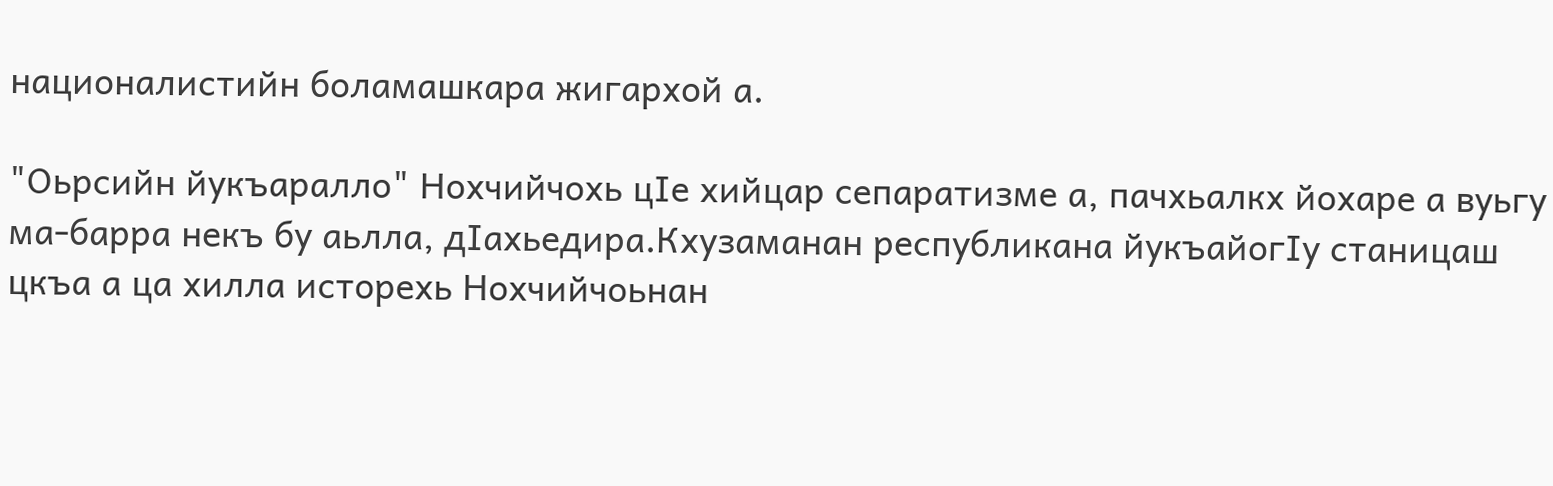националистийн боламашкара жигархой а.

"Оьрсийн йукъаралло" Нохчийчохь цӀе хийцар сепаратизме а, пачхьалкх йохаре а вуьгу ма-барра некъ бу аьлла, дIахьедира.Кхузаманан республикана йукъайогIу станицаш цкъа а ца хилла исторехь Нохчийчоьнан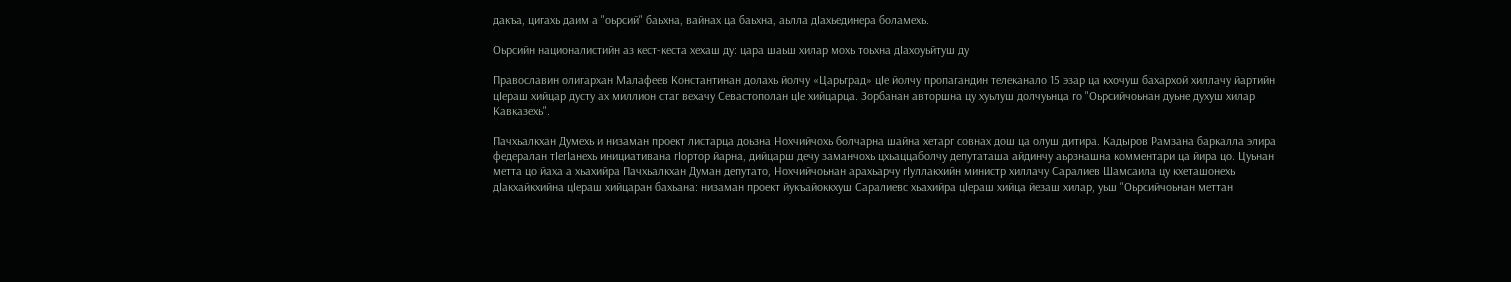дакъа, цигахь даим а "оьрсий" баьхна, вайнах ца баьхна, аьлла дӀахьединера боламехь.

Оьрсийн националистийн аз кест-кеста хехаш ду: цара шаьш хилар мохь тоьхна дIахоуьйтуш ду

Православин олигархан Малафеев Константинан долахь йолчу «Царьград» цӀе йолчу пропагандин телеканало 15 эзар ца кхочуш бахархой хиллачу йартийн цӀераш хийцар дусту ах миллион стаг вехачу Севастополан цӀе хийцарца. Зорбанан авторшна цу хуьлуш долчуьнца го "Оьрсийчоьнан дуьне духуш хилар Кавказехь".

Пачхьалкхан Думехь и низаман проект листарца доьзна Нохчийчохь болчарна шайна хетарг совнах дош ца олуш дитира. Кадыров Рамзана баркалла элира федералан тӀегӀанехь инициативана гIортор йарна, дийцарш дечу заманчохь цхьаццаболчу депутаташа айдинчу аьрзнашна комментари ца йира цо. Цуьнан метта цо йаха а хьахийра Пачхьалкхан Думан депутато, Нохчийчоьнан арахьарчу гӀуллакхийн министр хиллачу Саралиев Шамсаила цу кхеташонехь дӀакхайкхийна цӀераш хийцаран бахьана: низаман проект йукъайоккхуш Саралиевс хьахийра цӀераш хийца йезаш хилар, уьш "Оьрсийчоьнан меттан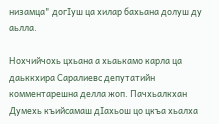низамца" догӀуш ца хилар бахьана долуш ду аьлла.

Нохчийчохь цхьана а хьаькамо карла ца даьккхира Саралиевс депутатийн комментарешна делла жоп. Пачхьалкхан Думехь къийсамаш дӀахьош цо цкъа хьалха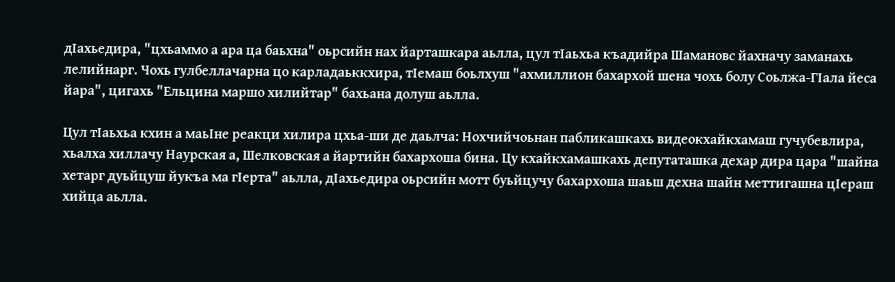дӀахьедира, "цхьаммо а ара ца баьхна" оьрсийн нах йарташкара аьлла, цул тӀаьхьа къадийра Шамановс йахначу заманахь лелийнарг. Чохь гулбеллачарна цо карладаьккхира, тIемаш боьлхуш "ахмиллион бахархой шена чохь болу Соьлжа-ГIала йеса йара", цигахь "Ельцина маршо хилийтар" бахьана долуш аьлла.

Цул тӀаьхьа кхин а маьӀне реакци хилира цхьа-ши де даьлча: Нохчийчоьнан пабликашкахь видеокхайкхамаш гучубевлира, хьалха хиллачу Наурская а, Шелковская а йартийн бахархоша бина. Цу кхайкхамашкахь депутаташка дехар дира цара "шайна хетарг дуьйцуш йукъа ма гIерта" аьлла, дIахьедира оьрсийн мотт буьйцучу бахархоша шаьш дехна шайн меттигашна цӀераш хийца аьлла.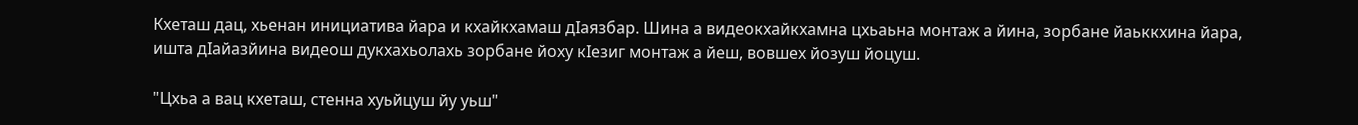Кхеташ дац, хьенан инициатива йара и кхайкхамаш дӀаязбар. Шина а видеокхайкхамна цхьаьна монтаж а йина, зорбане йаьккхина йара, ишта дIайазйина видеош дукхахьолахь зорбане йоху кӀезиг монтаж а йеш, вовшех йозуш йоцуш.

"Цхьа а вац кхеташ, стенна хуьйцуш йу уьш"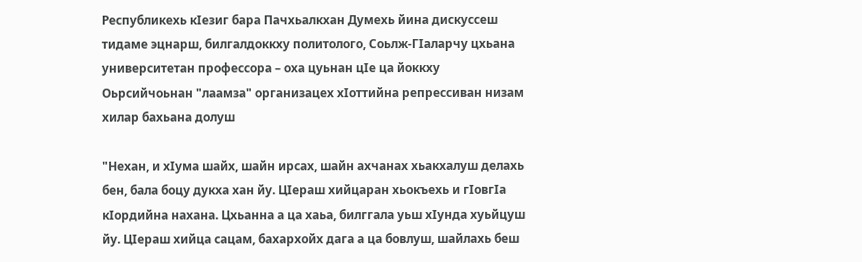Республикехь кӀезиг бара Пачхьалкхан Думехь йина дискуссеш тидаме эцнарш, билгалдоккху политолого, Соьлж-ГӀаларчу цхьана университетан профессора – оха цуьнан цӀе ца йоккху Оьрсийчоьнан "лаамза" организацех хIоттийна репрессиван низам хилар бахьана долуш

"Нехан, и хIума шайх, шайн ирсах, шайн ахчанах хьакхалуш делахь бен, бала боцу дукха хан йу. ЦӀераш хийцаран хьокъехь и гӀовгӀа кIордийна нахана. Цхьанна а ца хаьа, билггала уьш хӀунда хуьйцуш йу. ЦӀераш хийца сацам, бахархойх дага а ца бовлуш, шайлахь беш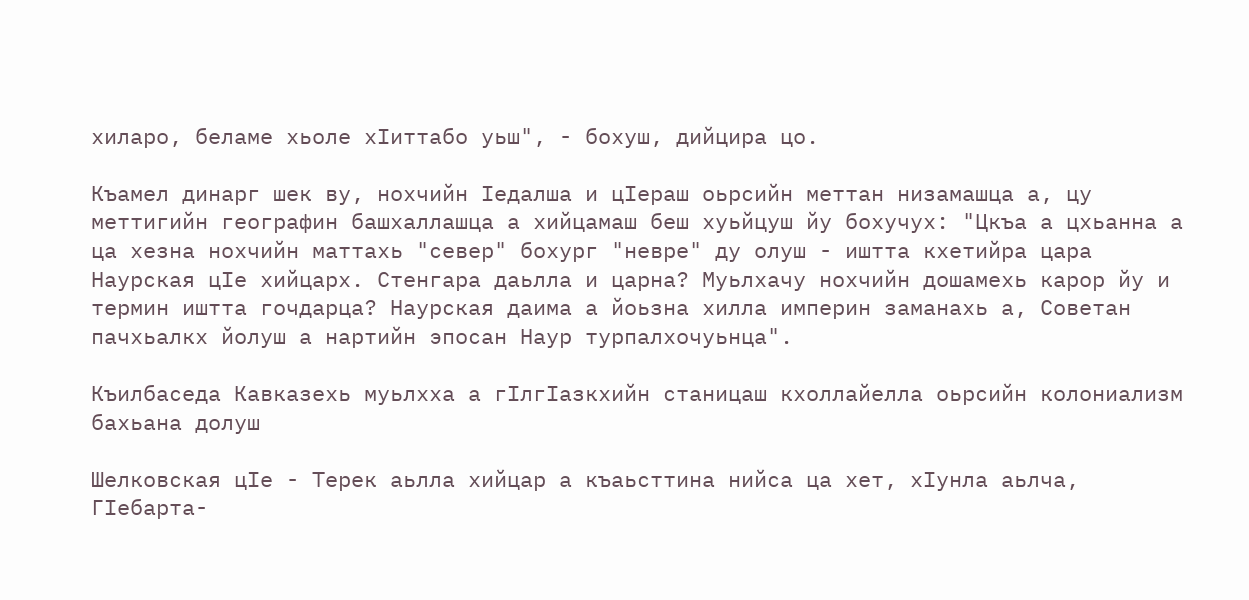хиларо, беламе хьоле хIиттабо уьш", - бохуш, дийцира цо.

Къамел динарг шек ву, нохчийн Ӏедалша и цӀераш оьрсийн меттан низамашца а, цу меттигийн географин башхаллашца а хийцамаш беш хуьйцуш йу бохучух: "Цкъа а цхьанна а ца хезна нохчийн маттахь "север" бохург "невре" ду олуш - иштта кхетийра цара Наурская цӀе хийцарх. Стенгара даьлла и царна? Муьлхачу нохчийн дошамехь карор йу и термин иштта гочдарца? Наурская даима а йоьзна хилла империн заманахь а, Советан пачхьалкх йолуш а нартийн эпосан Наур турпалхочуьнца".

Къилбаседа Кавказехь муьлхха а гӀлгIазкхийн станицаш кхоллайелла оьрсийн колониализм бахьана долуш

Шелковская цӀе - Терек аьлла хийцар а къаьсттина нийса ца хет, хIунла аьлча, ГӀебарта-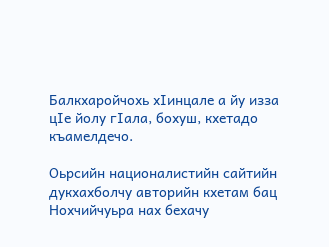Балкхаройчохь хӀинцале а йу изза цӀе йолу гӀала, бохуш, кхетадо къамелдечо.

Оьрсийн националистийн сайтийн дукхахболчу авторийн кхетам бац Нохчийчуьра нах бехачу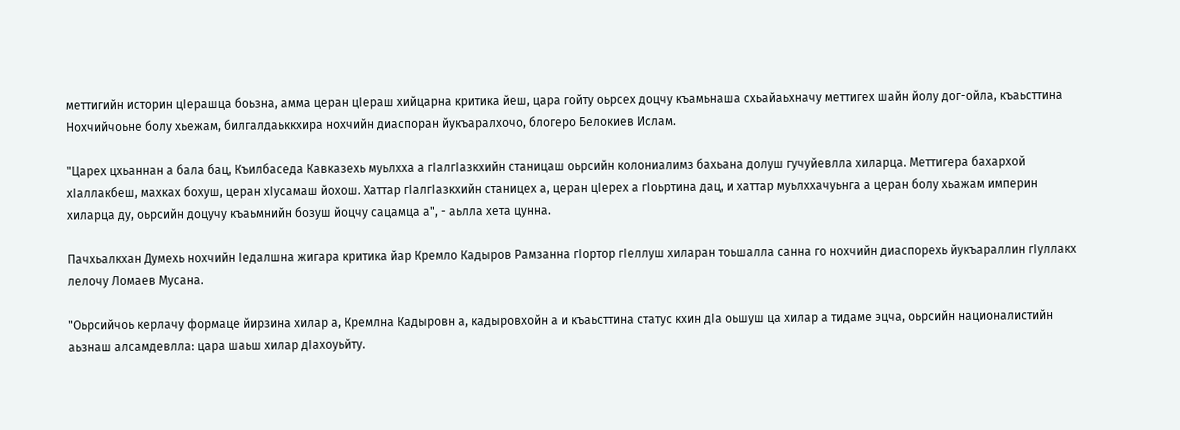меттигийн историн цӀерашца боьзна, амма церан цӀераш хийцарна критика йеш, цара гойту оьрсех доцчу къамьнаша схьайаьхначу меттигех шайн йолу дог-ойла, къаьсттина Нохчийчоьне болу хьежам, билгалдаьккхира нохчийн диаспоран йукъаралхочо, блогеро Белокиев Ислам.

"Царех цхьаннан а бала бац, Къилбаседа Кавказехь муьлхха а гIалгIазкхийн станицаш оьрсийн колониалимз бахьана долуш гучуйевлла хиларца. Меттигера бахархой хIаллакбеш, махках бохуш, церан хIусамаш йохош. Хаттар гIалгIазкхийн станицех а, церан цIерех а гIоьртина дац, и хаттар муьлххачуьнга а церан болу хьажам империн хиларца ду, оьрсийн доцучу къаьмнийн бозуш йоцчу сацамца а", - аьлла хета цунна.

Пачхьалкхан Думехь нохчийн Ӏедалшна жигара критика йар Кремло Кадыров Рамзанна гӀортор гӀеллуш хиларан тоьшалла санна го нохчийн диаспорехь йукъараллин гIуллакх лелочу Ломаев Мусана.

"Оьрсийчоь керлачу формаце йирзина хилар а, Кремлна Кадыровн а, кадыровхойн а и къаьсттина статус кхин дIа оьшуш ца хилар а тидаме эцча, оьрсийн националистийн аьзнаш алсамдевлла: цара шаьш хилар дIахоуьйту.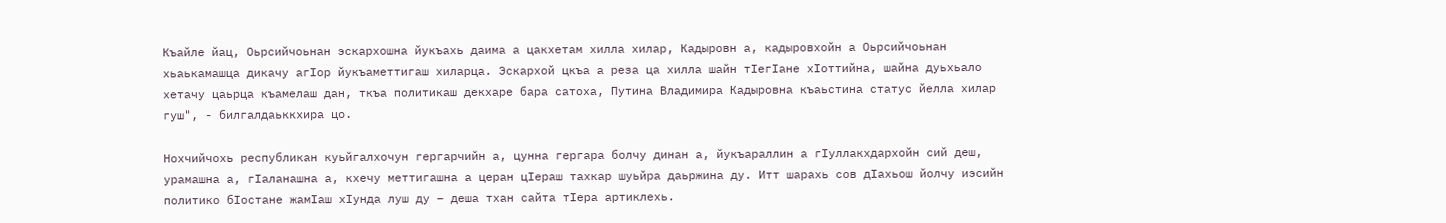Къайле йац, Оьрсийчоьнан эскархошна йукъахь даима а цакхетам хилла хилар, Кадыровн а, кадыровхойн а Оьрсийчоьнан хьаькамашца дикачу агӀор йукъаметтигаш хиларца. Эскархой цкъа а реза ца хилла шайн тIегIане хIоттийна, шайна дуьхьало хетачу цаьрца къамелаш дан, ткъа политикаш декхаре бара сатоха, Путина Владимира Кадыровна къаьстина статус йелла хилар гуш", - билгалдаьккхира цо.

Нохчийчохь республикан куьйгалхочун гергарчийн а, цунна гергара болчу динан а, йукъараллин а гIуллакхдархойн сий деш, урамашна а, гӀаланашна а, кхечу меттигашна а церан цӀераш тахкар шуьйра даьржина ду. Итт шарахь сов дӀахьош йолчу иэсийн политико бӀостане жамӀаш хӀунда луш ду – деша тхан сайта тӀера артиклехь.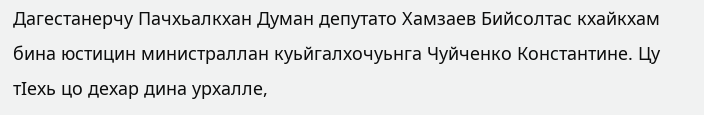Дагестанерчу Пачхьалкхан Думан депутато Хамзаев Бийсолтас кхайкхам бина юстицин министраллан куьйгалхочуьнга Чуйченко Константине. Цу тӀехь цо дехар дина урхалле,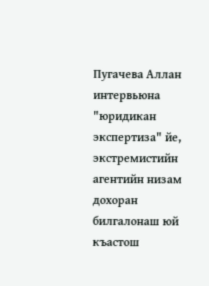Пугачева Аллан интервьюна "юридикан экспертиза" йе, экстремистийн агентийн низам дохоран билгалонаш юй къастош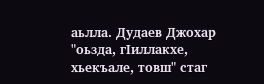аьлла. Дудаев Джохар "оьзда, гIиллакхе, хьекъале, товш" стаг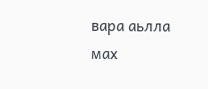вара аьлла мах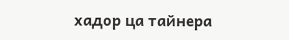хадор ца тайнера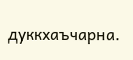дуккхаъчарна.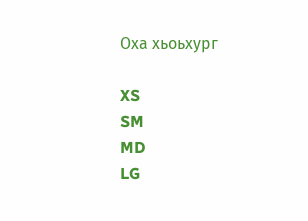Оха хьоьхург

XS
SM
MD
LG